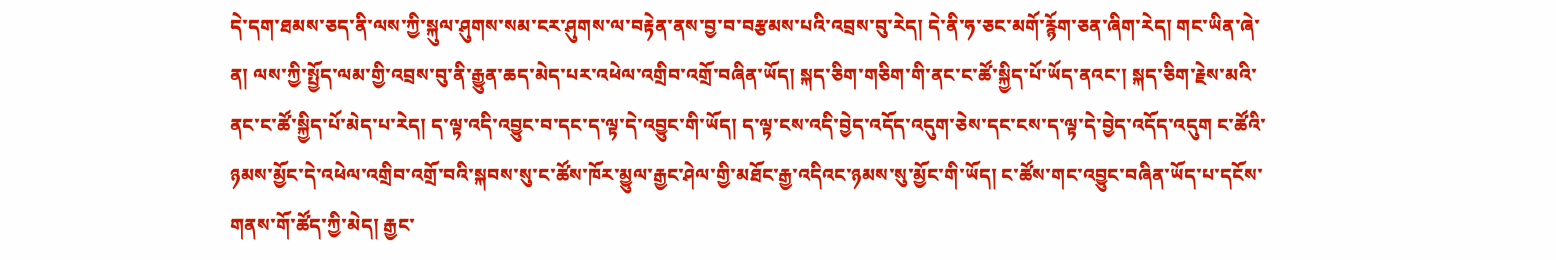དེ་དག་ཐམས་ཅད་ནི་ལས་ཀྱི་སྐུལ་ཤུགས་སམ་ངར་ཤུགས་ལ་བརྟེན་ནས་བྱ་བ་བརྩམས་པའི་འབྲས་བུ་རེད། དེ་ནི་ཧ་ཅང་མགོ་རྙོག་ཅན་ཞིག་རེད། གང་ཡིན་ཞེ་ན། ལས་ཀྱི་སྤྱོད་ལམ་གྱི་འབྲས་བུ་ནི་རྒྱུན་ཆད་མེད་པར་འཕེལ་འགྲིབ་འགྲོ་བཞིན་ཡོད། སྐད་ཅིག་གཅིག་གི་ནང་ང་ཚོ་སྐྱིད་པོ་ཡོད་ནའང་། སྐད་ཅིག་རྗེས་མའི་ནང་ང་ཚོ་སྐྱིད་པོ་མེད་པ་རེད། ད་ལྟ་འདི་འབྱུང་བ་དང་ད་ལྟ་དེ་འབྱུང་གི་ཡོད། ད་ལྟ་ངས་འདི་བྱེད་འདོད་འདུག་ཅེས་དང་ངས་ད་ལྟ་དེ་བྱེད་འདོད་འདུག ང་ཚོའི་ཉམས་མྱོང་དེ་འཕེལ་འགྲིབ་འགྲོ་བའི་སྐབས་སུ་ང་ཚོས་ཁོར་མྱུལ་རྒྱང་ཤེལ་གྱི་མཐོང་རྒྱ་འདིའང་ཉམས་སུ་མྱོང་གི་ཡོད། ང་ཚོས་གང་འབྱུང་བཞིན་ཡོད་པ་དངོས་གནས་གོ་ཚོད་ཀྱི་མེད། རྒྱང་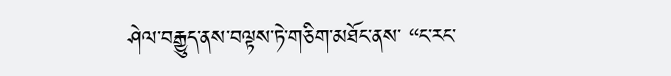ཤེལ་བརྒྱུད་ནས་བལྟས་ཏེ་གཅིག་མཐོང་ནས་ “ང་རང་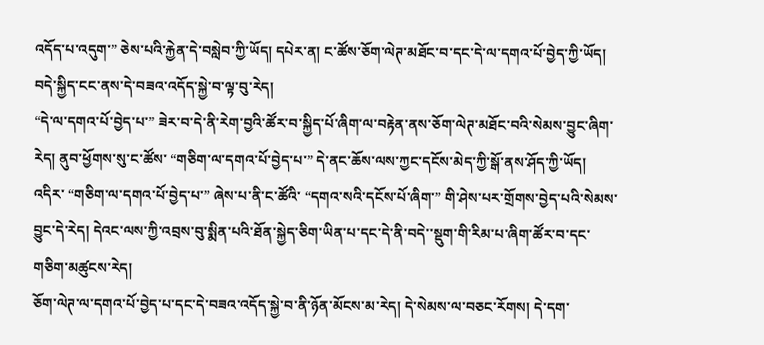འདོད་པ་འདུག་” ཅེས་པའི་རྐྱེན་དེ་བསླེབ་ཀྱི་ཡོད། དཔེར་ན། ང་ཚོས་ཅོག་ལེཊ་མཐོང་བ་དང་དེ་ལ་དགའ་པོ་བྱེད་ཀྱི་ཡོད། བདེ་སྐྱིད་ངང་ནས་དེ་བཟའ་འདོད་སྐྱེ་བ་ལྟ་བུ་རེད།
“དེ་ལ་དགའ་པོ་བྱེད་པ་” ཟེར་བ་དེ་ནི་རེག་བྱའི་ཚོར་བ་སྐྱིད་པོ་ཞིག་ལ་བརྟེན་ནས་ཅོག་ལེཊ་མཐོང་བའི་སེམས་བྱུང་ཞིག་རེད། ནུབ་ཕྱོགས་སུ་ང་ཚོས་ “གཅིག་ལ་དགའ་པོ་བྱེད་པ་” དེ་ནང་ཆོས་ལས་ཀྱང་དངོས་མེད་ཀྱི་སྒོ་ནས་ཤོད་ཀྱི་ཡོད། འདིར་ “གཅིག་ལ་དགའ་པོ་བྱེད་པ་” ཞེས་པ་ནི་ང་ཚོའི་ “དགའ་སའི་དངོས་པོ་ཞིག་” གི་ཤེས་པར་གྲོགས་བྱེད་པའི་སེམས་བྱུང་དེ་རེད། དེའང་ལས་ཀྱི་འབྲས་བུ་སྨིན་པའི་ཐོན་སྐྱེད་ཅིག་ཡིན་པ་དང་དེ་ནི་བདེ་་སྡུག་གི་རིམ་པ་ཞིག་ཚོར་བ་དང་གཅིག་མཚུངས་རེད།
ཅོག་ལེཊ་ལ་དགའ་པོ་བྱེད་པ་དང་དེ་བཟའ་འདོད་སྐྱེ་བ་ནི་ཉོན་མོངས་མ་རེད། དེ་སེམས་ལ་བཅང་རོགས། དེ་དག་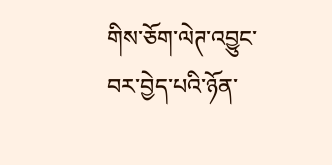གིས་ཅོག་ལེཊ་འབྱུང་བར་བྱེད་པའི་ཉོན་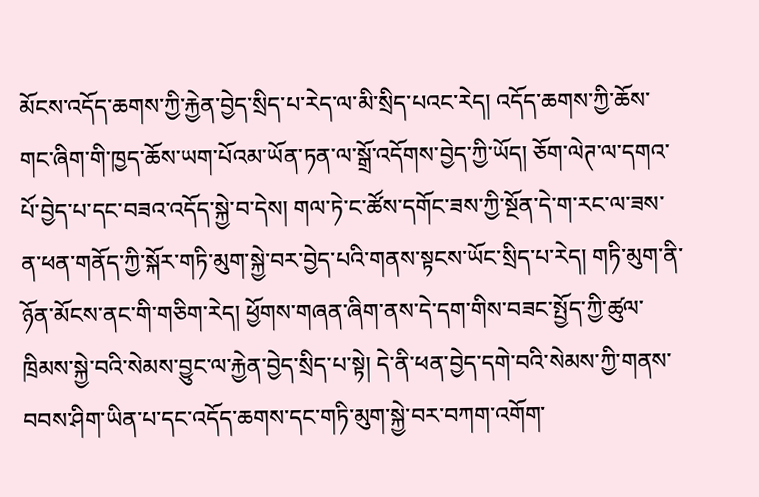མོངས་འདོད་ཆགས་ཀྱི་རྐྱེན་བྱེད་སྲིད་པ་རེད་ལ་མི་སྲིད་པའང་རེད། འདོད་ཆགས་ཀྱི་ཆོས་གང་ཞིག་གི་ཁྱད་ཆོས་ཡག་པོའམ་ཡོན་ཏན་ལ་སྒྲོ་འདོགས་བྱེད་ཀྱི་ཡོད། ཅོག་ལེཊ་ལ་དགའ་པོ་བྱེད་པ་དང་བཟའ་འདོད་སྐྱེ་བ་དེས། གལ་ཏེ་ང་ཚོས་དགོང་ཟས་ཀྱི་སྔོན་དེ་ག་རང་ལ་ཟས་ན་ཕན་གནོད་ཀྱི་སྐོར་གཏི་མུག་སྐྱེ་བར་བྱེད་པའི་གནས་སྟངས་ཡོང་སྲིད་པ་རེད། གཏི་མུག་ནི་ཉོན་མོངས་ནང་གི་གཅིག་རེད། ཕྱོགས་གཞན་ཞིག་ནས་དེ་དག་གིས་བཟང་སྤྱོད་ཀྱི་ཚུལ་ཁྲིམས་སྐྱེ་བའི་སེམས་བྱུང་ལ་རྐྱེན་བྱེད་སྲིད་པ་སྟེ། དེ་ནི་ཕན་བྱེད་དགེ་བའི་སེམས་ཀྱི་གནས་བབས་ཤིག་ཡིན་པ་དང་འདོད་ཆགས་དང་གཏི་མུག་སྐྱེ་བར་བཀག་འགོག་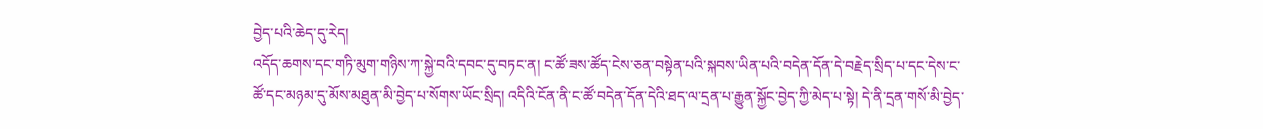བྱེད་པའི་ཆེད་དུ་རེད།
འདོད་ཆགས་དང་གཏི་མུག་གཉིས་ཀ་སྐྱེ་བའི་དབང་དུ་བཏང་ན། ང་ཚོ་ཟས་ཚོད་ངེས་ཅན་བསྟེན་པའི་སྐབས་ཡིན་པའི་བདེན་དོན་དེ་བརྗེད་སྲིད་པ་དང་དེས་ང་ཚོ་དང་མཉམ་དུ་མོས་མཐུན་མི་བྱེད་པ་སོགས་ཡོང་སྲིད། འདིའི་ངོན་ནི་ང་ཚོ་བདེན་དོན་དེའི་ཐད་ལ་དྲན་པ་རྒྱུན་སྐྱོང་བྱེད་ཀྱི་མེད་པ་སྟེ། དེ་ནི་དྲན་གསོ་མི་བྱེད་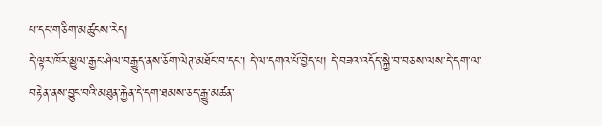པ་དང་གཅིག་མཚུངས་རེད།
དེ་ལྟར་ཁོར་མྱུལ་རྒྱང་ཤེལ་བརྒྱུད་ནས་ཅོག་ལེཊ་མཐོང་བ་དང་། དེ་ལ་དགའ་པོ་བྱེད་པ། དེ་བཟའ་འདོད་སྐྱེ་བ་བཅས་ལས་དེ་དག་ལ་བརྟེན་ནས་བྱུང་བའི་མཐུན་རྐྱེན་དེ་དག་ཐམས་ཅད་རྒྱུ་མཚན་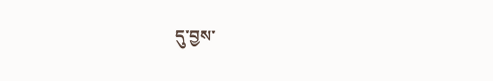དུ་བྱས་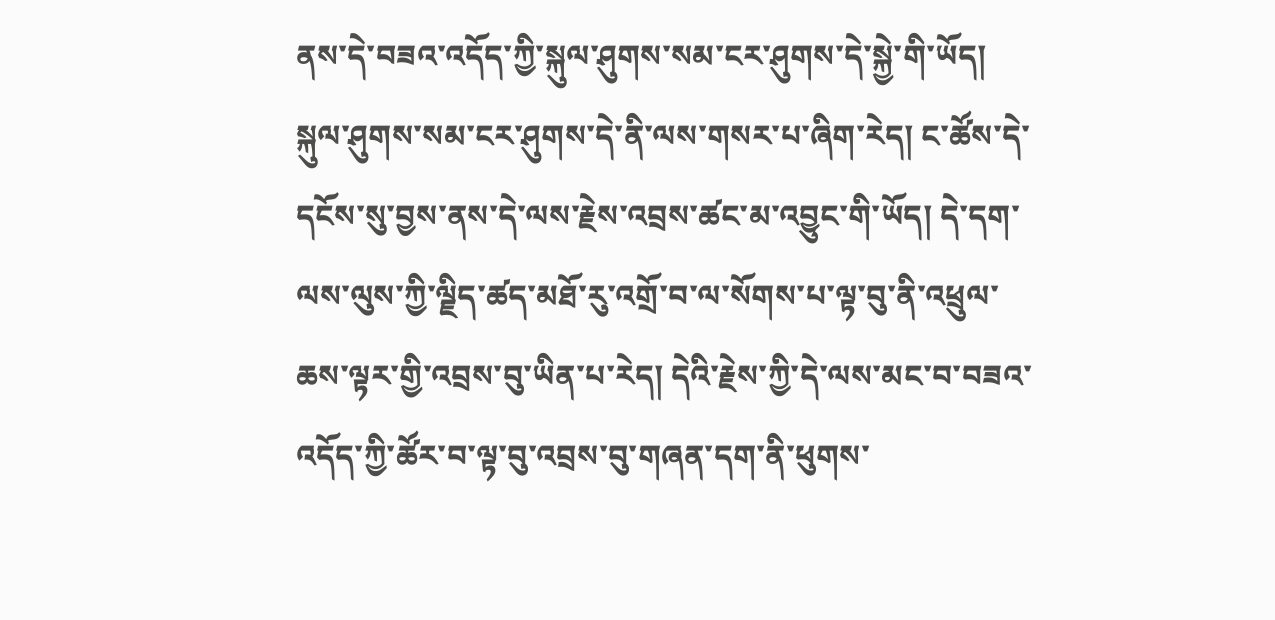ནས་དེ་བཟའ་འདོད་ཀྱི་སྐུལ་ཤུགས་སམ་ངར་ཤུགས་དེ་སྐྱེ་གི་ཡོད། སྐུལ་ཤུགས་སམ་ངར་ཤུགས་དེ་ནི་ལས་གསར་པ་ཞིག་རེད། ང་ཚོས་དེ་དངོས་སུ་བྱས་ནས་དེ་ལས་རྗེས་འབྲས་ཚང་མ་འབྱུང་གི་ཡོད། དེ་དག་ལས་ལུས་ཀྱི་ལྗིད་ཚད་མཐོ་རུ་འགྲོ་བ་ལ་སོགས་པ་ལྟ་བུ་ནི་འཕྲུལ་ཆས་ལྟར་གྱི་འབྲས་བུ་ཡིན་པ་རེད། དེའི་རྗེས་ཀྱི་དེ་ལས་མང་བ་བཟའ་འདོད་ཀྱི་ཚོར་བ་ལྟ་བུ་འབྲས་བུ་གཞན་དག་ནི་ཕུགས་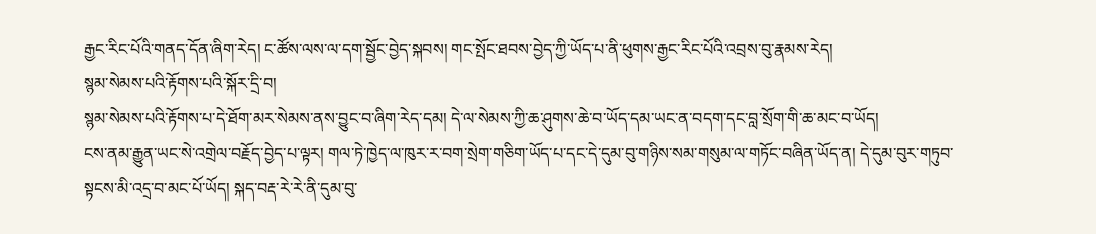རྒྱང་རིང་པོའི་གནད་དོན་ཞིག་རེད། ང་ཚོས་ལས་ལ་དག་སྦྱོང་བྱེད་སྐབས། གང་སྤོང་ཐབས་བྱེད་ཀྱི་ཡོད་པ་ནི་ཕུགས་རྒྱང་རིང་པོའི་འབྲས་བུ་རྣམས་རེད།
སྙམ་སེམས་པའི་རྟོགས་པའི་སྐོར་དྲི་བ།
སྙམ་སེམས་པའི་རྟོགས་པ་དེ་ཐོག་མར་སེམས་ནས་བྱུང་བ་ཞིག་རེད་དམ། དེ་ལ་སེམས་ཀྱི་ཆ་ཤུགས་ཆེ་བ་ཡོད་དམ་ཡང་ན་བདག་དང་བླ་སྲོག་གི་ཆ་མང་བ་ཡོད།
ངས་ནམ་རྒྱུན་ཡང་སེ་འགྲེལ་བརྗོད་བྱེད་པ་ལྟར། གལ་ཏེ་ཁྱེད་ལ་ཁུར་ར་བག་སྲེག་གཅིག་ཡོད་པ་དང་དེ་དུམ་བུ་གཉིས་སམ་གསུམ་ལ་གཏོང་བཞིན་ཡོད་ན། དེ་དུམ་བུར་གཏུབ་སྟངས་མི་འདྲ་བ་མང་པོ་ཡོད། སྐད་བརྡ་རེ་རེ་ནི་དུམ་བུ་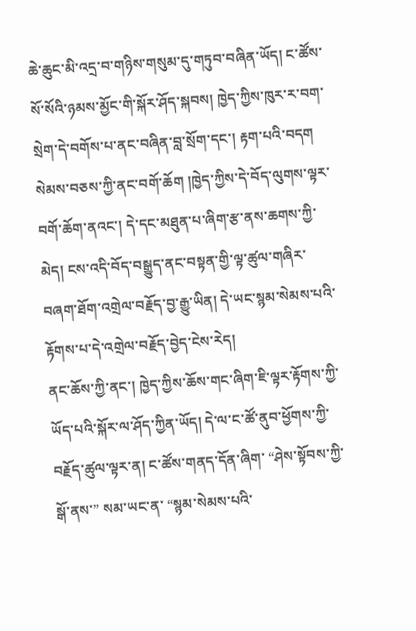ཆེ་ཆུང་མི་འདྲ་བ་གཉིས་གསུམ་དུ་གཏུབ་བཞིན་ཡོད། ང་ཚོས་སོ་སོའི་ཉམས་མྱོང་གི་སྐོར་ཤོད་སྐབས། ཁྱེད་ཀྱིས་ཁུར་ར་བག་སྲེག་དེ་བགོས་པ་ནང་བཞིན་བླ་སྲོག་དང་། རྟག་པའི་བདག སེམས་བཅས་ཀྱི་ནང་བགོ་ཆོག །ཁྱེད་ཀྱིས་དེ་བོད་ལུགས་ལྟར་བགོ་ཆོག་ནའང་། དེ་དང་མཐུན་པ་ཞིག་རྩ་ནས་ཆགས་ཀྱི་མེད། ངས་འདི་བོད་བསྒྱུད་ནང་བསྟན་གྱི་ལྟ་ཚུལ་གཞིར་བཞག་ཐོག་འགྲེལ་བརྗོད་བྱ་རྒྱུ་ཡིན། དེ་ཡང་སྙམ་སེམས་པའི་རྟོགས་པ་དེ་འགྲེལ་བརྗོད་བྱེད་ངེས་རེད།
ནང་ཆོས་ཀྱི་ནང་། ཁྱེད་ཀྱིས་ཆོས་གང་ཞིག་ཇི་ལྟར་རྟོགས་ཀྱི་ཡོད་པའི་སྐོར་ལ་ཤོད་ཀྱིན་ཡོད། དེ་ལ་ང་ཚོ་ནུབ་ཕྱོགས་ཀྱི་བརྗོད་ཚུལ་ལྟར་ན། ང་ཚོས་གནད་དོན་ཞིག་ “ཤེས་སྟོབས་ཀྱི་སྒོ་ནས་” སམ་ཡང་ན་ “སྙམ་སེམས་པའི་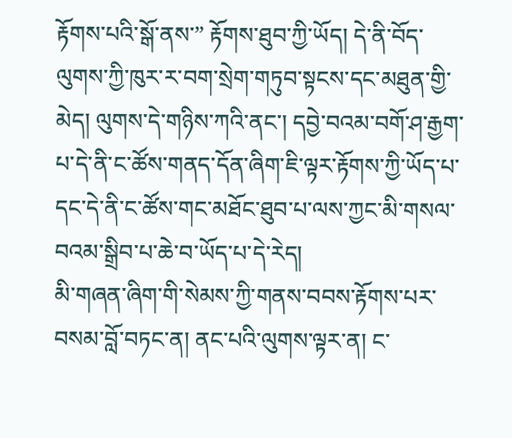རྟོགས་པའི་སྒོ་ནས་” རྟོགས་ཐུབ་ཀྱི་ཡོད། དེ་ནི་བོད་ལུགས་ཀྱི་ཁུར་ར་བག་སྲེག་གཏུབ་སྟངས་དང་མཐུན་གྱི་མེད། ལུགས་དེ་གཉིས་ཀའི་ནང་། དབྱེ་བའམ་བགོ་ཤ་རྒྱག་པ་དེ་ནི་ང་ཚོས་གནད་དོན་ཞིག་ཇི་ལྟར་རྟོགས་ཀྱི་ཡོད་པ་དང་དེ་ནི་ང་ཚོས་གང་མཐོང་ཐུབ་པ་ལས་ཀྱང་མི་གསལ་བའམ་སྒྲིབ་པ་ཆེ་བ་ཡོད་པ་དེ་རེད།
མི་གཞན་ཞིག་གི་སེམས་ཀྱི་གནས་བབས་རྟོགས་པར་བསམ་བློ་བཏང་ན། ནང་པའི་ལུགས་ལྟར་ན། ང་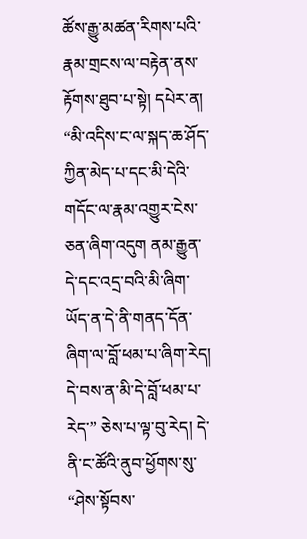ཚོས་རྒྱུ་མཚན་རིགས་པའི་རྣམ་གྲངས་ལ་བརྟེན་ནས་རྟོགས་ཐུབ་པ་སྟེ། དཔེར་ན། “མི་འདིས་ང་ལ་སྐད་ཆ་ཤོད་ཀྱིན་མེད་པ་དང་མི་དེའི་གདོང་ལ་རྣམ་འགྱུར་ངེས་ཅན་ཞིག་འདུག ནམ་རྒྱུན་དེ་དང་འདྲ་བའི་མི་ཞིག་ཡོད་ན་དེ་ནི་གནད་དོན་ཞིག་ལ་བློ་ཕམ་པ་ཞིག་རེད། དེ་བས་ན་མི་དེ་བློ་ཕམ་པ་རེད་” ཅེས་པ་ལྟ་བུ་རེད། དེ་ནི་ང་ཚོའི་ནུབ་ཕྱོགས་སུ་ “ཤེས་སྟོབས་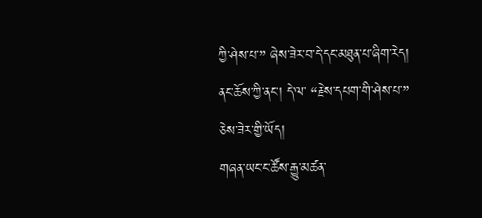ཀྱི་ཤེས་པ་” ཞེས་ཟེར་བ་དེ་དང་མཐུན་པ་ཞིག་རེད། ནང་ཆོས་ཀྱི་ནང་། དེ་ལ་ “རྗེས་དཔག་གི་ཤེས་པ་” ཅེས་ཟེར་གྱི་ཡོད།
གཞན་ཡང་ང་ཚོས་རྒྱུ་མཚན་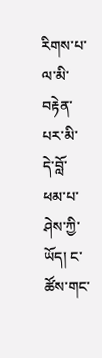རིགས་པ་ལ་མི་བརྟེན་པར་མི་དེ་བློ་ཕམ་པ་ཤེས་ཀྱི་ཡོད། ང་ཚོས་གང་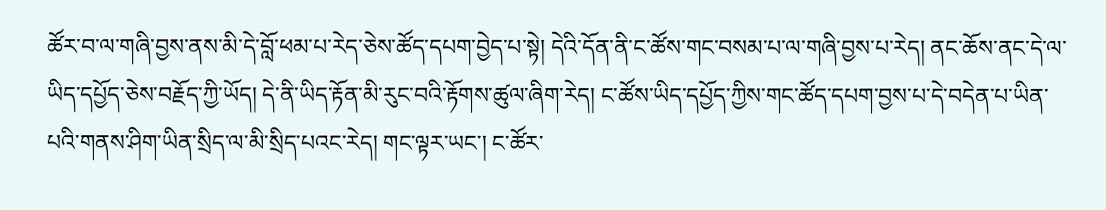ཚོར་བ་ལ་གཞི་བྱས་ནས་མི་དེ་བློ་ཕམ་པ་རེད་ཅེས་ཚོད་དཔག་བྱེད་པ་སྟེ། དེའི་དོན་ནི་ང་ཚོས་གང་བསམ་པ་ལ་གཞི་བྱས་པ་རེད། ནང་ཆོས་ནང་དེ་ལ་ཡིད་དཔྱོད་ཅེས་བརྗོད་ཀྱི་ཡོད། དེ་ནི་ཡིད་རྟོན་མི་རུང་བའི་རྟོགས་ཚུལ་ཞིག་རེད། ང་ཚོས་ཡིད་དཔྱོད་ཀྱིས་གང་ཚོད་དཔག་བྱས་པ་དེ་བདེན་པ་ཡིན་པའི་གནས་ཤིག་ཡིན་སྲིད་ལ་མི་སྲིད་པའང་རེད། གང་ལྟར་ཡང་། ང་ཚོར་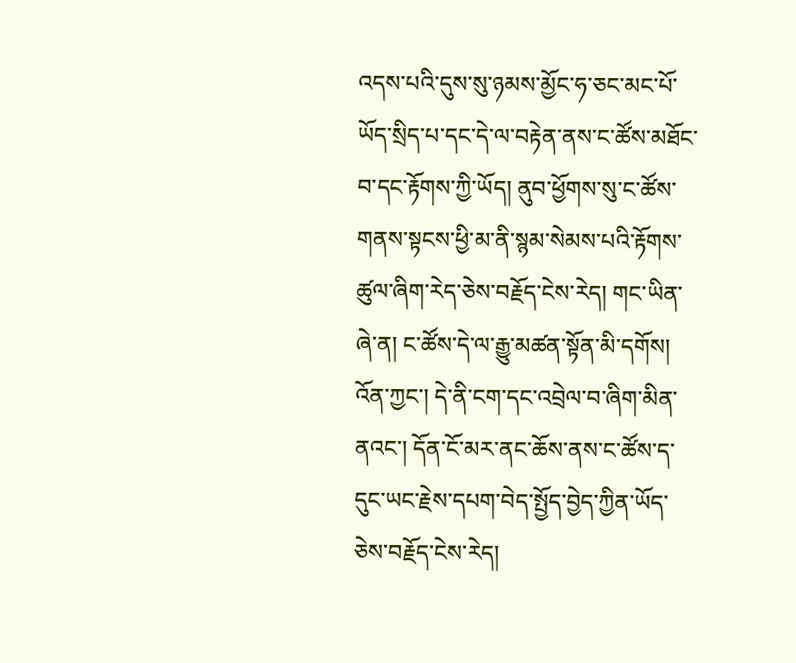འདས་པའི་དུས་སུ་ཉམས་མྱོང་ཧ་ཅང་མང་པོ་ཡོད་སྲིད་པ་དང་དེ་ལ་བརྟེན་ནས་ང་ཚོས་མཐོང་བ་དང་རྟོགས་ཀྱི་ཡོད། ནུབ་ཕྱོགས་སུ་ང་ཚོས་གནས་སྟངས་ཕྱི་མ་ནི་སྙམ་སེམས་པའི་རྟོགས་ཚུལ་ཞིག་རེད་ཅེས་བརྗོད་ངེས་རེད། གང་ཡིན་ཞེ་ན། ང་ཚོས་དེ་ལ་རྒྱུ་མཚན་སྟོན་མི་དགོས། འོན་ཀྱང་། དེ་ནི་ངག་དང་འབྲེལ་བ་ཞིག་མིན་ནའང་། དོན་ངོ་མར་ནང་ཆོས་ནས་ང་ཚོས་ད་དུང་ཡང་རྗེས་དཔག་བེད་སྤྱོད་བྱེད་ཀྱིན་ཡོད་ཅེས་བརྗོད་ངེས་རེད།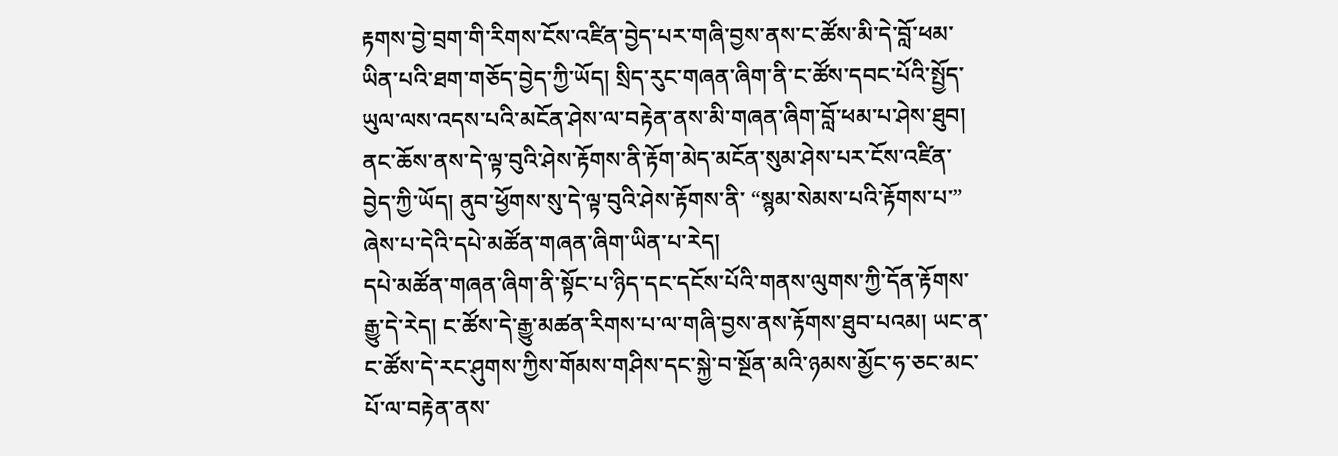རྟགས་བྱེ་བྲག་གི་རིགས་ངོས་འཛིན་བྱེད་པར་གཞི་བྱས་ནས་ང་ཚོས་མི་དེ་བློ་ཕམ་ཡིན་པའི་ཐག་གཅོད་བྱེད་ཀྱི་ཡོད། སྲིད་རུང་གཞན་ཞིག་ནི་ང་ཚོས་དབང་པོའི་སྤྱོད་ཡུལ་ལས་འདས་པའི་མངོན་ཤེས་ལ་བརྟེན་ནས་མི་གཞན་ཞིག་བློ་ཕམ་པ་ཤེས་ཐུབ། ནང་ཆོས་ནས་དེ་ལྟ་བུའི་ཤེས་རྟོགས་ནི་རྟོག་མེད་མངོན་སུམ་ཤེས་པར་ངོས་འཛིན་བྱེད་ཀྱི་ཡོད། ནུབ་ཕྱོགས་སུ་དེ་ལྟ་བུའི་ཤེས་རྟོགས་ནི་ “སྙམ་སེམས་པའི་རྟོགས་པ་” ཞེས་པ་དེའི་དཔེ་མཚོན་གཞན་ཞིག་ཡིན་པ་རེད།
དཔེ་མཚོན་གཞན་ཞིག་ནི་སྟོང་པ་ཉིད་དང་དངོས་པོའི་གནས་ལུགས་ཀྱི་དོན་རྟོགས་རྒྱུ་དེ་རེད། ང་ཚོས་དེ་རྒྱུ་མཚན་རིགས་པ་ལ་གཞི་བྱས་ནས་རྟོགས་ཐུབ་པའམ། ཡང་ན་ང་ཚོས་དེ་རང་ཤུགས་ཀྱིས་གོམས་གཤིས་དང་སྐྱེ་བ་སྔོན་མའི་ཉམས་མྱོང་ཧ་ཅང་མང་པོ་ལ་བརྟེན་ནས་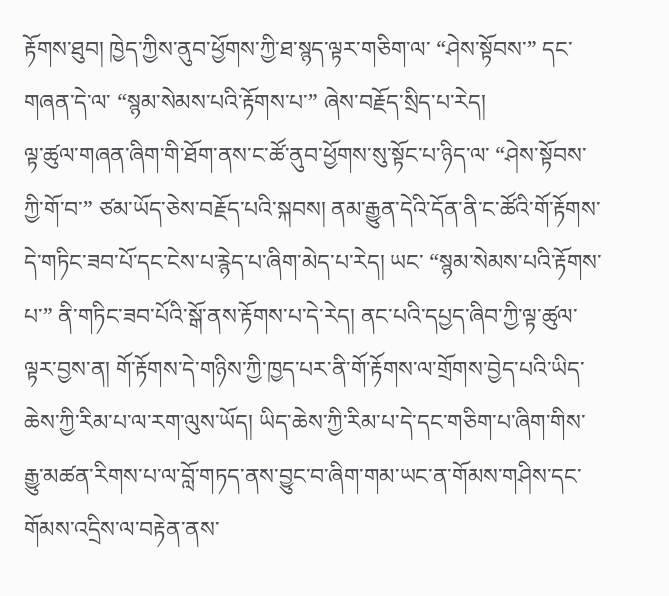རྟོགས་ཐུབ། ཁྱེད་ཀྱིས་ནུབ་ཕྱོགས་ཀྱི་ཐ་སྙད་ལྟར་གཅིག་ལ་ “ཤེས་སྟོབས་” དང་གཞན་དེ་ལ་ “སྙམ་སེམས་པའི་རྟོགས་པ་” ཞེས་བརྗོད་སྲིད་པ་རེད།
ལྟ་ཚུལ་གཞན་ཞིག་གི་ཐོག་ནས་ང་ཚོ་ནུབ་ཕྱོགས་སུ་སྟོང་པ་ཉིད་ལ་ “ཤེས་སྟོབས་ཀྱི་གོ་བ་” ཙམ་ཡོད་ཅེས་བརྗོད་པའི་སྐབས། ནམ་རྒྱུན་དེའི་དོན་ནི་ང་ཚོའི་གོ་རྟོགས་དེ་གཏིང་ཟབ་པོ་དང་ངེས་པ་རྙེད་པ་ཞིག་མེད་པ་རེད། ཡང་ “སྙམ་སེམས་པའི་རྟོགས་པ་” ནི་གཏིང་ཟབ་པོའི་སྒོ་ནས་རྟོགས་པ་དེ་རེད། ནང་པའི་དཔྱད་ཞིབ་ཀྱི་ལྟ་ཚུལ་ལྟར་བྱས་ན། གོ་རྟོགས་དེ་གཉིས་ཀྱི་ཁྱད་པར་ནི་གོ་རྟོགས་ལ་གྲོགས་བྱེད་པའི་ཡིད་ཆེས་ཀྱི་རིམ་པ་ལ་རག་ལུས་ཡོད། ཡིད་ཆེས་ཀྱི་རིམ་པ་དེ་དང་གཅིག་པ་ཞིག་གིས་རྒྱུ་མཚན་རིགས་པ་ལ་བློ་གཏད་ནས་བྱུང་བ་ཞིག་གམ་ཡང་ན་གོམས་གཤིས་དང་གོམས་འདྲིས་ལ་བརྟེན་ནས་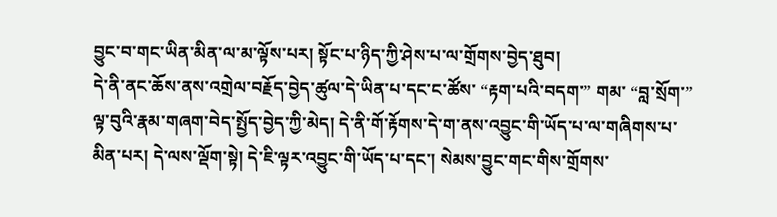བྱུང་བ་གང་ཡིན་མིན་ལ་མ་ལྟོས་པར། སྟོང་པ་ཉིད་ཀྱི་ཤེས་པ་ལ་གྲོགས་བྱེད་ཐུབ།
དེ་ནི་ནང་ཆོས་ནས་འགྲེལ་བརྗོད་བྱེད་ཚུལ་དེ་ཡིན་པ་དང་ང་ཚོས་ “རྟག་པའི་བདག་” གམ་ “བླ་སྲོག་” ལྟ་བུའི་རྣམ་གཞག་བེད་སྤྱོད་བྱེད་ཀྱི་མེད། དེ་ནི་གོ་རྟོགས་དེ་ག་ནས་འབྱུང་གི་ཡོད་པ་ལ་གཞིགས་པ་མིན་པར། དེ་ལས་ལྡོག་སྟེ། དེ་ཇི་ལྟར་འབྱུང་གི་ཡོད་པ་དང་། སེམས་བྱུང་གང་གིས་གྲོགས་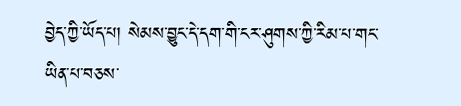བྱེད་ཀྱི་ཡོད་པ། སེམས་བྱུང་དེ་དག་གི་ངར་ཤུགས་ཀྱི་རིམ་པ་གང་ཡིན་པ་བཅས་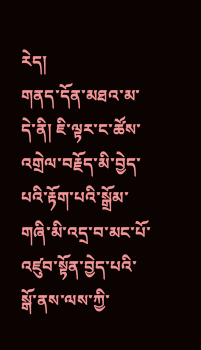རེད།
གནད་དོན་མཐའ་མ་དེ་ནི། ཇི་ལྟར་ང་ཚོས་འགྲེལ་བརྗོད་མི་བྱེད་པའི་རྟོག་པའི་སྒྲོམ་གཞི་མི་འདྲ་བ་མང་པོ་འཛུབ་སྟོན་བྱེད་པའི་སྒོ་ནས་ལས་ཀྱི་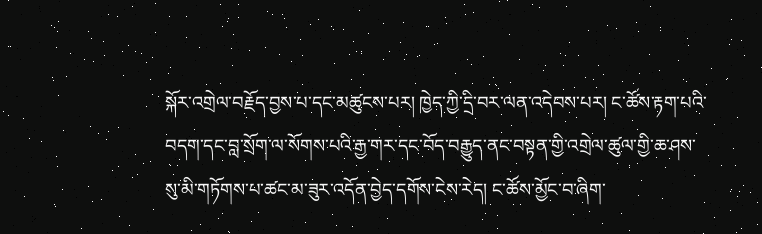སྐོར་འགྲེལ་བརྗོད་བྱས་པ་དང་མཚུངས་པར། ཁྱེད་ཀྱི་དྲི་བར་ལན་འདེབས་པར། ང་ཚོས་རྟག་པའི་བདག་དང་བླ་སྲོག་ལ་སོགས་པའི་རྒྱ་གར་དང་བོད་བརྒྱུད་ནང་བསྟན་གྱི་འགྲེལ་ཚུལ་གྱི་ཆ་ཤས་སུ་མི་གཏོགས་པ་ཚང་མ་ཟུར་འདོན་བྱེད་དགོས་ངེས་རེད། ང་ཚོས་མྱོང་བ་ཞིག་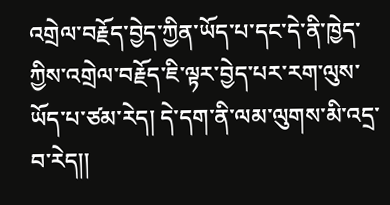འགྲེལ་བརྗོད་བྱེད་ཀྱིན་ཡོད་པ་དང་དེ་ནི་ཁྱེད་ཀྱིས་འགྲེལ་བརྗོད་ཇི་ལྟར་བྱེད་པར་རག་ལུས་ཡོད་པ་ཙམ་རེད། དེ་དག་ནི་ལམ་ལུགས་མི་འདྲ་བ་རེད།།